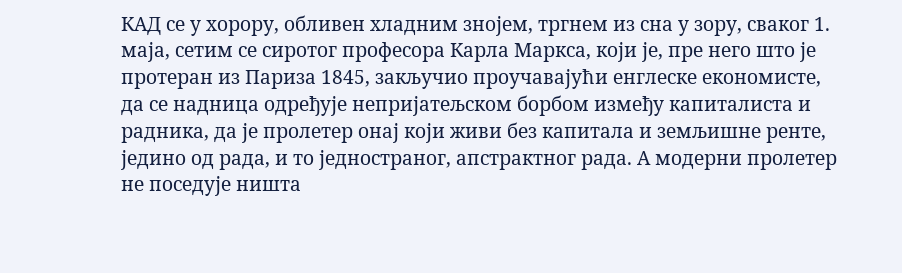КАД се у хорору, обливен хладним знојем, тргнем из сна у зору, сваког 1. маја, сетим се сиротог професора Карла Маркса, који је, пре него што је протеран из Париза 1845, закључио проучавајући енглеске економисте, да се надница одређује непријатељском борбом између капиталиста и радника, да је пролетер онај који живи без капитала и земљишне ренте, једино од рада, и то једностраног, апстрактног рада. А модерни пролетер не поседује ништа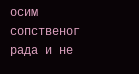осим сопственог рада и не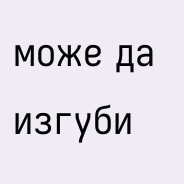може да изгуби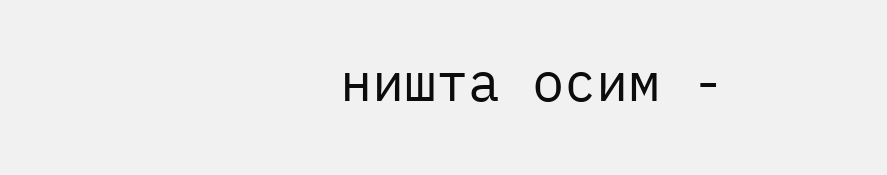ништа осим -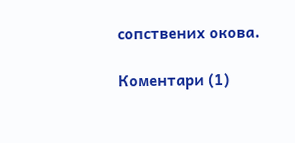сопствених окова.

Коментари (1)